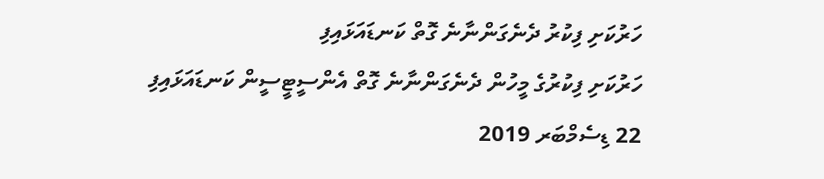ހަރުކަށި ފިކުރު ދެނެގަންނާނެ ގޮތް ކަނޑައަޅައިފި
ހަރުކަށި ފިކުރުގެ މީހުން ދެނެގަންނާނެ ގޮތް އެންސީޓީސީން ކަނޑައަޅައިފި
22 ޑިސެމްބަރ 2019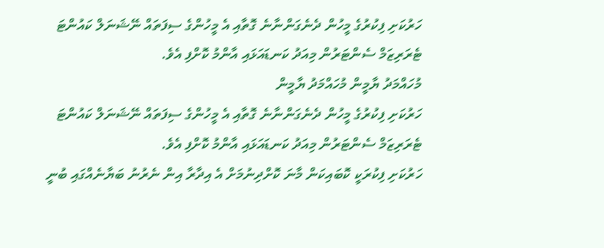ހަރުކަށި ފިކުރުގެ މީހުން ދެނެގަންނާނެ ގޮތާއި އެ މީހުންގެ ސިފަތައް ނޭޝަނަލް ކައުންޓަ ޓެރަރިޒަމް ސެންޓަރުން މިއަދު ކަނޑައަޅައި އާންމު ކޮށްފި އެވެ.
މުހައްމަދު ޔާމީން މުހައްމަދު ޔާމީން
ހަރުކަށި ފިކުރުގެ މީހުން ދެނެގަންނާނެ ގޮތާއި އެ މީހުންގެ ސިފަތައް ނޭޝަނަލް ކައުންޓަ ޓެރަރިޒަމް ސެންޓަރުން މިއަދު ކަނޑައަޅައި އާންމު ކޮށްފި އެވެ.
ހަރުކަށި ފިކުރަކީ ކޮބައިކަން މާނަ ކޮށްދިނުމަށް އެ އިދާރާ އިން ނެރުނު ބަޔާނެއްގައި ބުނީ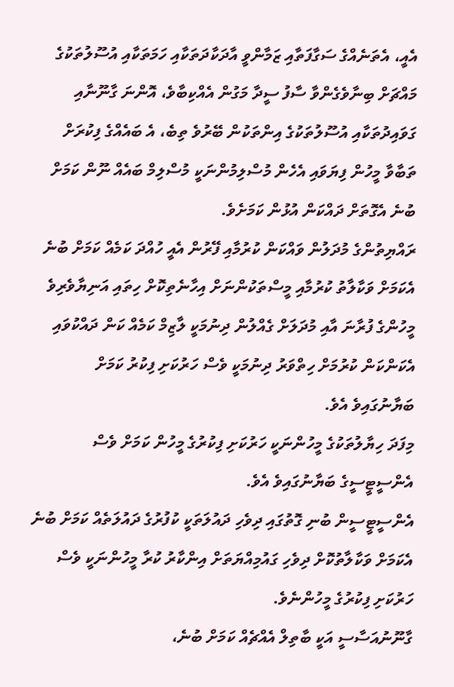އެއީ، އެތަނެއްގެ ސަގާފަތާއި ޒަމާންވީ އާދަކާދަތަކާއި ހަމަތަކާއި އުސޫލުތަކުގެ މައްޗަށް ބިނާވެގެންވާ ސާފު ސީދާ މަގުން އެއްކިބާވެ، އޮންނަ ގާނޫނާއި ގަވައިދުތަކާއި އުސޫލުތަކުގެ އިންތަކުން ބޭރުވެ ތިބެ، އެ ބައެއްގެ ފިކުރަށް ތަބާވާ މީހުން ފިޔަވައި އެހެން މުސްލިމުންނަކީ މުސްލިމް ބައެއް ނޫން ކަމަށް ބުނެ އެގޮތަށް ދައްކަން އުޅުން ކަމަށެވެ.
ރައްޔިތުންގެ މުދަލުން ވައްކަން ކުރުމާއި ފޭރުން އެއީ ހުއްދަ ކަމެއް ކަމަށް ބުނެ އެކަމަށް ވަކާލާތު ކުރުމާއި މީސްތަކުންނަށް އިހާނެތިކޮށް ހިތައި އަނިޔާވެރިވެ މީހުންގެ ފުރާނަ އާއި މުދަލަށް ގެއްލުން ދިނުމަކީ ލާޒިމް ކަމެއް ކަން ދައްކުވައި އެކަންކަން ކުރުމަށް ހިތްވަރު ދިނުމަކީ ވެސް ހަރުކަށި ފިކުރު ކަމަށް ބަޔާނުގައިވެ އެވެ.
މިފަދަ ހިޔާލުތަކުގެ މީހުންނަކީ ހަރުކަށި ފިކުރުގެ މީހުން ކަމަށް ވެސް އެންސީޓީސީގެ ބަޔާނުގައިވެ އެވެ.
އެންސީޓީސީން ބުނި ގޮތުގައި ދިވެހި ދައުލަތަކީ ކުފުރުގެ ދައުލަތެއް ކަމަށް ބުނެ އެކަމަށް ވަކާލާތުކޮށް ދިވެހި ގައުމިއްޔަތަށް އިންކާރު ކުރާ މީހުންނަކީ ވެސް ހަރުކަށި ފިކުރުގެ މީހުންނެވެ.
ގާނޫނުއަސާސީ އަކީ ބާތިލް އެއްޗެއް ކަމަށް ބުނެ،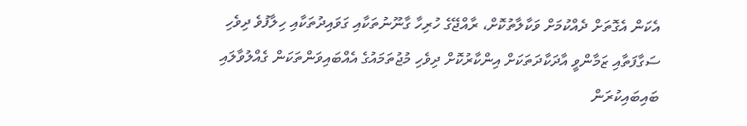އެކަން އެގޮތަށް ދެއްކުމަށް ވަކާލާތުކޮށް، ރާއްޖޭގެ ހުރިހާ ގާނޫނުތަކާއި ގަވައިދުތަކާއި ހިލާފުވެ ދިވެހި ސަގާފަތާއި ޒަމާންވީ އާދަކާދަތަކަށް އިންކާރުކޮށް ދިވެހި މުޖުތަމައުގެ އެއްބައިވަންތަކަން ގެއްލުވާލައި ބައިބައިކުރަން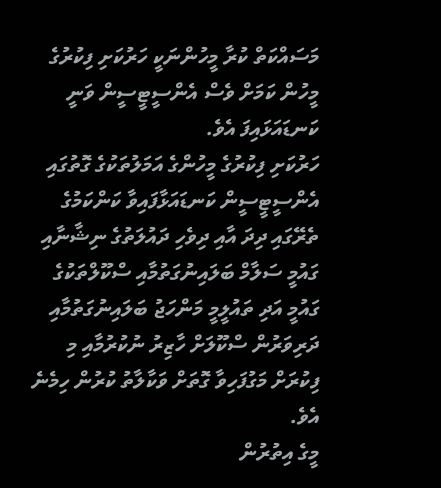މަސައްކަތް ކުރާ މީހުންނަކީ ހަރުކަށި ފިކުރުގެ މީހުން ކަމަށް ވެސް އެންސީޓީސީން ވަނީ ކަނޑައަޅައިފަ އެވެ.
ހަރުކަށި ފިކުރުގެ މީހުންގެ އަމަލުތަކުގެ ގޮތުގައި އެންސީޓީސީން ކަނޑައަޅާފައިވާ ކަންކަމުގެ ތެރޭގައި ދިދަ އާއި ދިވެހި ދައުލަތުގެ ނިޝާނާއި ގައުމީ ސަލާމް ބަލައިނުގަތުމާއި ސްކޫލްތަކުގެ ގައުމީ އަދި ތައުލީމީ މަންހަޖު ބަލައިނުގަތުމާއި ދަރިވަރުން ސްކޫލަށް ހާޒިރު ނުކުރުމާއި މި ފިކުރަށް މަގުފަހިވާ ގޮތަށް ވަކާލާތު ކުރުން ހިމެނެ އެވެ.
މީގެ އިތުރުން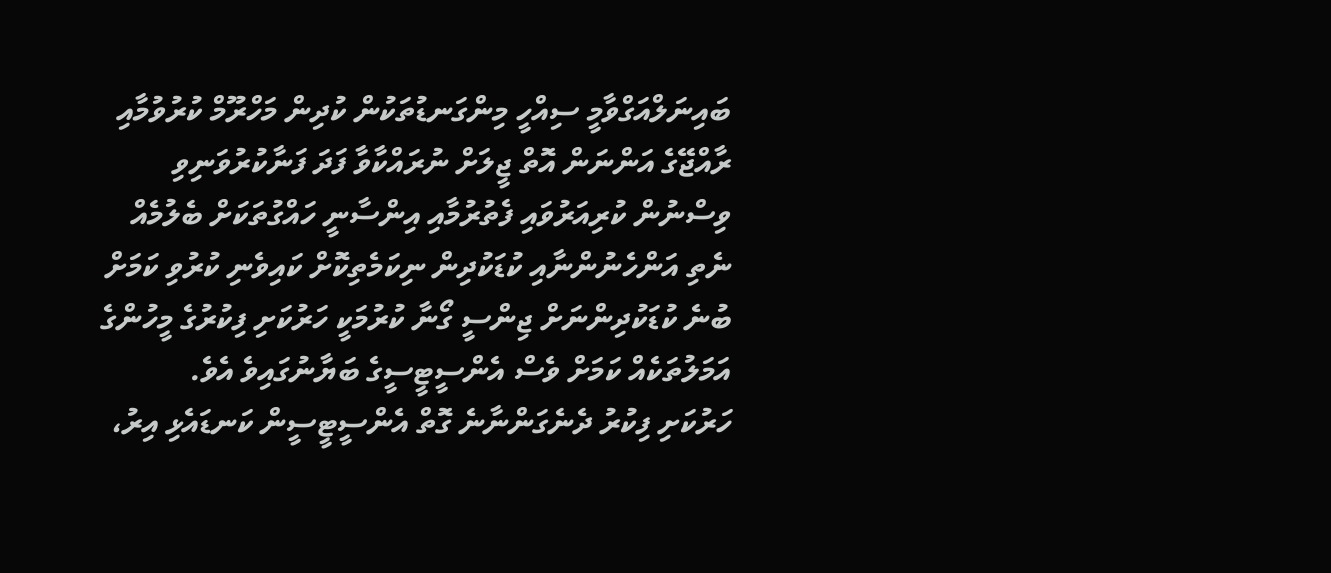ބައިނަލްއަގްވާމީ ސިއްހީ މިންގަނޑުތަކުން ކުދިން މަހްރޫމް ކުރުވުމާއި ރާއްޖޭގެ އަންނަން އޮތް ޖީލަށް ނުރައްކާވާ ފަދަ ފަނާކުރުވަނިވި ވިސްނުން ކުރިއަރުވައި ފެތުރުމާއި އިންސާނީ ހައްގުތަކަށް ބެލުމެއް ނެތި އަންހެނުންނާއި ކުޑަކުދިން ނިކަމެތިކޮށް ކައިވެނި ކުރުވި ކަމަށް ބުނެ ކުޑަކުދިންނަށް ޖިންސީ ގޯނާ ކުރުމަކީ ހަރުކަށި ފިކުރުގެ މީހުންގެ އަމަލުތަކެއް ކަމަށް ވެސް އެންސީޓީސީގެ ބަޔާނުގައިވެ އެވެ.
ހަރުކަށި ފިކުރު ދެނެގަންނާނެ ގޮތް އެންސީޓީސީން ކަނޑައެޅި އިރު،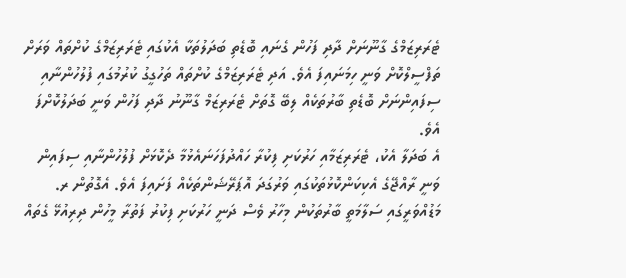ޓެރަރިޒަމްގެ ގާނޫނަށް ދާދި ފަހުން ގެނައި ބޮޑެތި ބަދަލުތަކާ އެކުގައި ޓެރަރިޒަމްގެ ކުށްތައް ވަރަށް ތަފްސީލްކޮށް ވަނީ ހިމަނައިފަ އެވެ. އަދި ޓެރަރިޒަމްގެ ކުށްތައް ތަހުގީގު ކުރުމުގައި ފުލުހުންނާއި ސިފައިންނަށް ބޮޑެތި ބާރުތަކެއް ލިބޭ ގޮތަށް ޓެރަރިޒަމް ގާނޫނު ދާދި ފަހުން ވަނީ ބަދަލުކޮށްފަ އެވެ.
އެ ބަދަލާ އެކު، ޓެރަރިޒަމާއި ހަރުކަށި ފިކުރާ ހައްދުފަހަނައެޅުމާ ދެކޮޅަށް ފުލުހުންނާއި ސިފައިން ވަނީ ރާއްޖޭގެ އެކިކަންކޮޅުތަކުގައި ވަރުގަދަ އޮޕަރޭޝަންތަކެއް ފަށައިފަ އެވެ. އެގޮތުން ރ. މަޑުއްވަރީގައި ސަލާމަތީ ބާރުތަކުން މިހާރު ވެސް ދަނީ ހަރުކަށި ފިކުރު ފަތުރާ މީހުން ދިރިއުޅޭ ގެތައް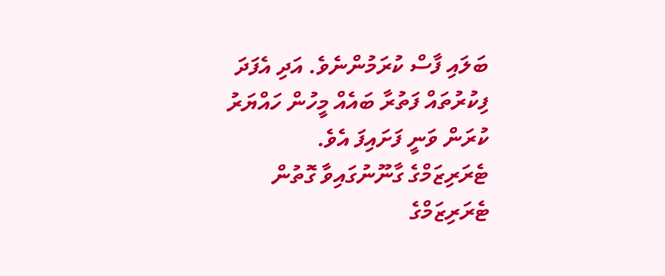ބަލައި ފާސް ކުރަމުންނެވެ. އަދި އެފަދަ ފިކުރުތައް ފަތުރާ ބައެއް މީހުން ހައްޔަރު ކުރަން ވަނީ ފަށައިފަ އެވެ.
ޓެރަރިޒަމްގެ ގާނޫނުގައިވާ ގޮތުން ޓެރަރިޒަމްގެ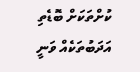ކުށްތަކަށް ބޮޑެތި އަދަބުތަކެއް ވަނީ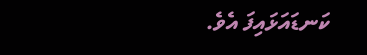ކަނޑައަޅައިފަ އެވެ.